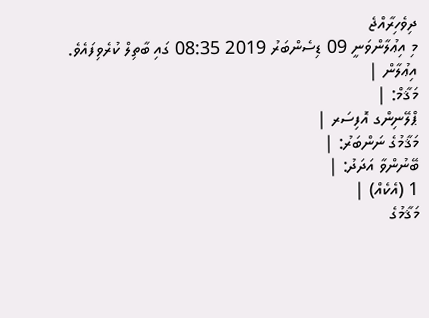ދިވެހިރާއްޖެ
މި އިޢުލާންވަނީ 09 ޑިސެންބަރު 2019 08:35 ގައި ބާތިލް ކުރެވިފައެވެ.
އިޢުލާން |
މަޤާމް: |
ޕްލޭނިންގ އޮފިސަރ |
މަޤާމުގެ ނަންބަރު: |
ބޭނުންވާ އަދަދު: |
1 (އެކެއް) |
މަޤާމުގެ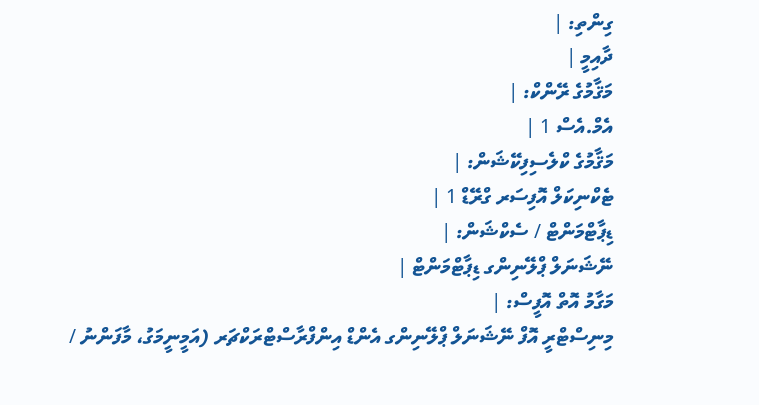ގިންތި: |
ދާއިމީ |
މަޤާމުގެ ރޭންކް: |
އެމް.އެސް 1 |
މަޤާމުގެ ކްލެސިފިކޭޝަން: |
ޓެކްނިކަލް އޮފިސަރ ގްރޭޑް 1 |
ޑިޕާޓްމަންޓް / ސެކްޝަން: |
ނޭޝަނަލް ޕްލޭނިންގ ޑިޕާޓްމަންޓް |
މަގާމު އޮތް އޮފީސް: |
މިނިސްޓްރީ އޮފް ނޭޝަނަލް ޕްލޭނިންގ އެންޑް އިންފްރާސްޓްރަކްޗަރ (އަމީނީމަގު، މާފަންނު /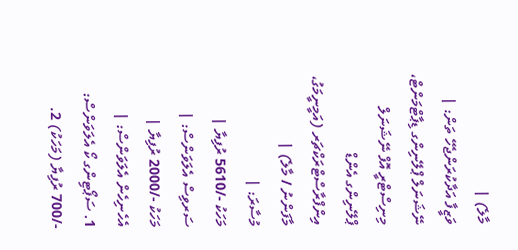މާލެ) |
ވަޒީފާ އަދާކުރަންޖެހޭ ތަން: |
ނޭޝަނަލް ޕްލޭނިންގ ޑިޕާޓްމަންޓް، މިނިސްޓްރީ އޮފް ނޭޝަނަލް ޕްލޭނިންގ އެންޑް އިންފްރާސްޓްރަކްޗަރ (އަމީނީމަގު، މާފަންނު / މާލެ) |
މުސާރަ: |
މަހަކު -/5610 ރުފިޔާ |
ސަރވިސް އެލަވަންސް: |
މަހަކު -/2000 ރުފިޔާ |
އެހެނިހެން އެލަވަންސް: |
1. ސަޕޯޓިންގ ކޯ އެލަވަންސް: -/700 ރުފިޔާ (މަހަކު) 2.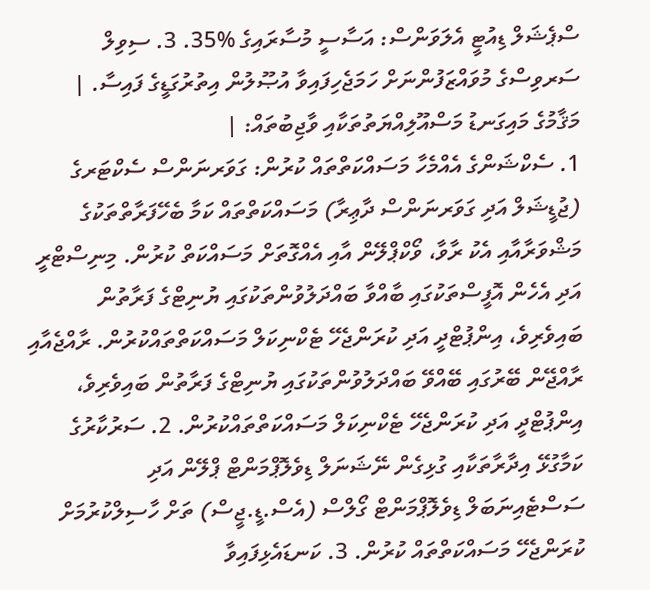ސްޕެޝަލް ޑިއުޓީ އެލަވަންސް: އަސާސީ މުސާރައިގެ %35. 3. ސިވިލް ސަރވިސްގެ މުވައްޒަފުންނަށް ހަމަޖެހިފައިވާ އުޞޫލުން އިތުރުގަޑީގެ ފައިސާ. |
މަޤާމުގެ މައިގަނޑު މަސްއޫލިއްޔަތުތަކާއި ވާޖިބުތައް: |
1. ސެކްޝަންގެ އެއްމެހާ މަސައްކަތްތައް ކުރުން: ގަވަރނަންސް ސެކްޓަރގެ (ޖުޑީޝަލް އަދި ގަވަރނަންސް ދާޢިރާ) މަސައްކަތްތައް ކަމާ ބެހޭފަރާތްތަކުގެ މަޝްވަރާއާއި އެކު ރާވާ، ވޯކްޕްލޭން އާއި އެއްގޮތަށް މަސައްކަތް ކުރުން. މިނިސްޓްރީ އަދި އެހެން އޮފީސްތަކުގައި ބާއްވާ ބައްދަލުވުންތަކުގައި ޔުނިޓްގެ ފަރާތުން ބައިވެރިވެ، އިންޕުޓްދީ އަދި ކުރަންޖެހޭ ޓެކްނިކަލް މަސައްކަތްތައްކުރުން. ރާއްޖެއާއި ރާއްޖޭން ބޭރުގައި ބޭއްވޭ ބައްދަލުވުންތަކުގައި ޔުނިޓްގެ ފަރާތުން ބައިވެރިވެ، އިންޕުޓްދީ އަދި ކުރަންޖެހޭ ޓެކްނިކަލް މަސައްކަތްތައްކުރުން. 2. ސަރުކާރުގެ ކަމާގުޅޭ އިދާރާތަކާއި ގުޅިގެން ނޭޝަނަލް ޑިވެލޮޕްމަންޓް ޕްލޭން އަދި ސަސްޓެއިނަބަލް ޑިވެލޮޕްމަންޓް ގޯލްސް (އެސް.ޑީ.ޖީސް) ތަށް ހާސިލްކުރުމަށް ކުރަންޖެހޭ މަސައްކަތްތައް ކުރުން. 3. ކަނޑައެޅިފައިވާ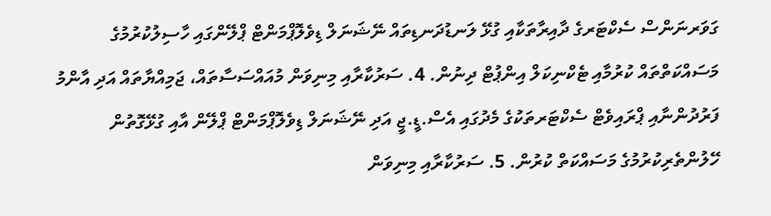ގަވަރނަންސް ސެކްޓަރގެ ދާއިރާތަކާއި ގުޅޭ ލަނޑުދަނޑިތައް ނޭޝަނަލް ޑިވެލޮޕްމަންޓް ޕްލޭންގައި ހާސިލުކުރުމުގެ މަސައްކަތްތައް ކުރުމާއި ޓެކްނިކަލް އިންޕުޓް ދިނުން. 4. ސަރުކާރާއި މިނިވަން މުއައްސަސާތައް، ޖަމިއްޔާތައް އަދި އާންމު ފަރުދުންނާއި ޕްރައިވެޓް ސެކްޓަރތަކުގެ މެދުގައި އެސް.ޑީ.ޖީ އަދި ނޭޝަނަލް ޑިވެލޮޕްމަންޓް ޕްލޭން އާއި ގުޅޭގޮތުން ހޭލުންތެރިކުރުމުގެ މަސައްކަތް ކުރުން. 5. ސަރުކާރާއި މިނިވަން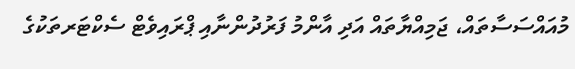މުއައްސަސާތައް، ޖަމިއްޔާތައް އަދި އާންމު ފަރުދުންނާއި ޕްރައިވެޓް ސެކްޓަރތަކުގެ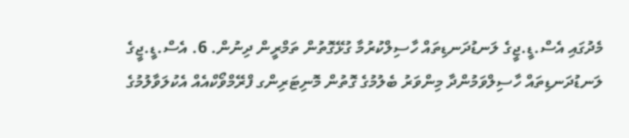މެދުގައި އެސް.ޑީ.ޖީގެ ލަނޑުދަނޑިތައް ހާސިލްކުރުމާ ގުޅޭގޮތުން ތަމްރީން ދިނުން. 6. އެސް.ޑީ.ޖީގެ ލަނޑުދަނޑިތައް ހާސިލްވަމުންދާ މިންވަރު ބެލުމުގެ ގޮތުން މޮނިޓަރިންގ ފްރޭމްވޯކްއެއް އެކުލަވާލުމުގެ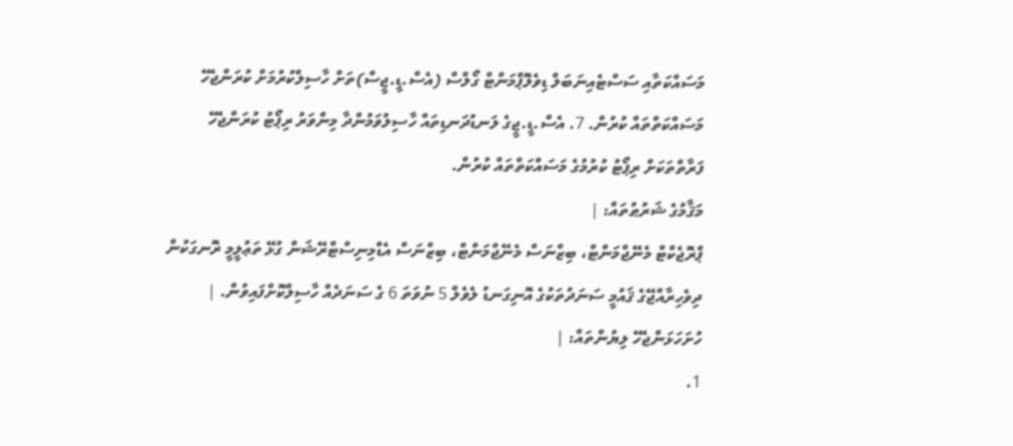މަސައްކަތާއި ސަސްޓެއިނަބަލް ޑިވެލޮޕްމަންޓް ގޯލްސް (އެސް.ޑީ.ޖީސް)ތަށް ހާސިލްކުރުމަށް ކުރަންޖެހޭ މަސައްކަތްތައް ކުރުން. 7. އެސް.ޑީ.ޖީގެ ލަނޑުދަނޑިތައް ހާސިލުވަމުންދާ މިންވަރު ރިޕޯޓު ކުރަންޖެހޭ ފަރާތްތަކަށް ރިޕޯޓު ކުރުމުގެ މަސައްކަތްތައް ކުރުން.
މަޤާމުގެ ޝަރުޠުތައް: |
ޕްރޮޖެކްޓް މެނޭޖްމަންޓް، ބިޒްނަސް މެނޭޖްމަންޓް، ބިޒްނަސް އެޑްމިނިސްޓްރޭޝަން ގުޅޭ ތަޢުލީމީ ރޮނގަކުން ދިވެހިރާއްޖޭގެ ޤައުމީ ސަނަދުތަކުގެ އޮނިގަނޑު ލެވެލް 5 ނުވަތަ 6 ގެ ސަނަދެއް ހާސިލްކޮށްފައިވުން. |
ހުށަހަޅަންޖެހޭ ލިޔުންތައް: |
1.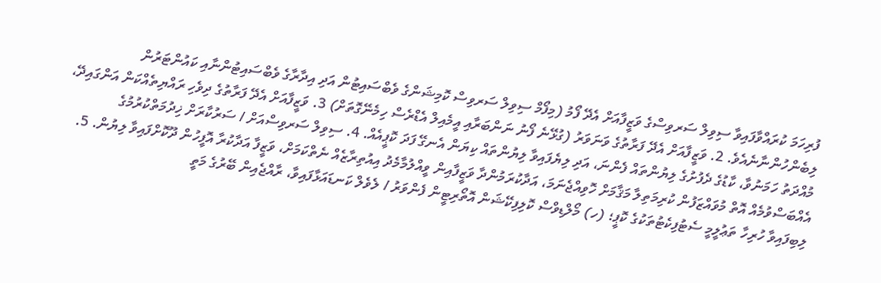ފުރިހަމަ ކުރައްވާފައިވާ ސިވިލް ސަރވިސްގެ ވަޒީފާއަށް އެދޭ ފޯމު (މިފޯމް ސިވިލް ސަރވިސް ކޮމިޝަންގެ ވެބްސައިޓުން އަދި އިދާރާގެ ވެބްސައިޓުންނާއި ކައުންޓަރުން ލިބެންހުންނާނެއެވެ. 2. ވަޒީފާއަށް އެދޭ ފަރާތުގެ ވަނަވަރު (ގުޅޭނެ ފޯނު ނަންބަރާއި އީމެއިލް އެޑްރެސް ހިމެނޭގޮތަށް) 3. ވަޒީފާއަށް އެދޭ ފަރާތުގެ ދިވެހި ރައްޔިތެއްކަން އަންގައިދޭ، މުއްދަތު ހަމަނުވާ، ކާޑުގެ ދެފުށުގެ ލިޔުންތައް ފެންނަ، އަދި ލިޔެފައިވާ ލިޔުންތައް ކިޔަން އެނގޭ ފަދަ ކޮޕީއެއް. 4. ސިވިލް ސަރވިސްއަށް / ސަރުކާރަށް ޚިދުމަތްކުރުމުގެ އެއްބަސްވުމެއް އޮތް މުވައްޒަފުން ކުރިމަތިލާ މަޤާމަށް ހޮވިއްޖެނަމަ، އަދާކުރަމުންދާ ވަޒީފާއިން ވީއްލުމާމެދު އިއުތިރާޒެއް ނެތްކަމަށް، ވަޒީފާ އަދާކުރާ އޮފީހުން ދޫކޮށްފައިވާ ލިޔުން. 5. ލިބިފައިވާ ހުރިހާ ތަޢުލީމީ ސެޓުފިކެޓުތަކުގެ ކޮޕީ؛ (ހ) މޯލްޑިވްސް ކޮލިފިކޭޝަން އޮތޯރިޓީން ފެންވަރު / ލެވެލް ކަނޑައަޅާފައިވާ، ރާއްޖެއިން ބޭރުގެ މަތީ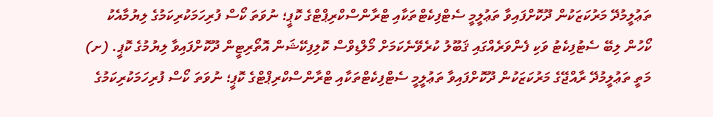ތަޢުލީމުދޭ މަރުކަޒަކުން ދޫކޮށްފައިވާ ތަޢުލީމީ ސެޓްފިކެޓްތަކާއި ޓްރާންސްކްރިޕްޓްގެ ކޮޕީ؛ ނުވަތަ ކޯސް ފުރިހަމަކުރިކަމުގެ ލިޔުމާއެކު ކޯހުން ލިބޭ ސެޓުފިކެޓު ވަކި ފެންވަރެއްގައި ޤަބޫލު ކުރެވޭނެކަމަށް މޯލްޑިވްސް ކޮލިފިކޭޝަން އޮތޯރިޓީން ދޫކޮށްފައިވާ ލިޔުމުގެ ކޮޕީ. (ށ) މަތީ ތަޢުލީމުދޭ ރާއްޖޭގެ މަރުކަޒަކުން ދޫކޮށްފައިވާ ތަޢުލީމީ ސެޓްފިކެޓްތަކާއި ޓްރާންސްކްރިޕްޓްގެ ކޮޕީ؛ ނުވަތަ ކޯސް ފުރިހަމަކުރިކަމުގެ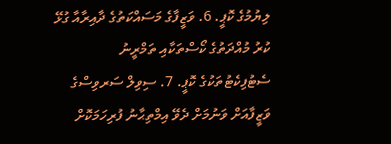ލިޔުމުގެ ކޮޕީ. 6. ވަޒީފާގެ މަސައްކަތުގެ ދާއިރާއާ ގުޅޭ ކުރު މުއްދަތުގެ ކޯސްތަކާއި ތަމްރީނު ސެޓުފިކެޓުތަކުގެ ކޮޕީ. 7. ސިވިލް ސަރވިސްގެ ވަޒީފާއަށް ވަނުމަށް ދެވޭ އިމްތިޙާނު ފުރިހަމަކޮށް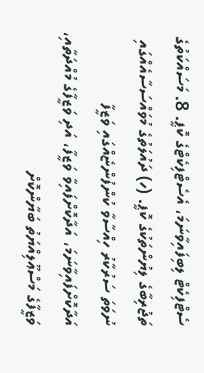ސެޓްފިކެޓް ލިބިފައިވާނަމަ، އެސެޓްފިކެޓްގެ ކޮޕީ. 8. މަސައްކަތުގެ ތަޖުރިބާގެ ލިޔުންތަކުގެ ކޮޕީ. (ހ) ދައުލަތުގެ މުވައްސަސާއެއްގައި ނުވަތަ ސަރުކާރު ހިއްސާވާ ކުންފުންޏެއްގައި ވަޒީފާ އަދާކޮށްފައިވާނަމަ، އަދާކޮށްފައިވާ ވަޒީފާ، އަދި ވަޒީފާގެ މުއްދަތާއި، ވަޒީފާގެ މަސްޢޫލިއްޔަތު ބަޔާންކޮށް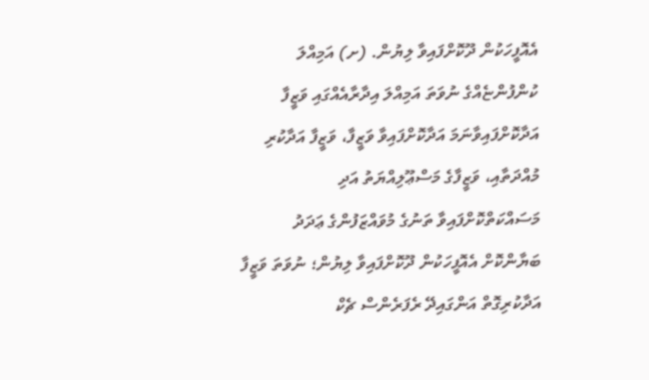އެއޮފީހަކުން ދޫކޮށްފައިވާ ލިޔުން. (ށ) އަމިއްލަ ކުންފުންޏެއްގެ ނުވަތަ އަމިއްލަ އިދާރާއެއްގައި ވަޒީފާ އަދާކޮށްފައިވާނަމަ އަދާކޮށްފައިވާ ވަޒީފާ، ވަޒީފާ އަދާކުރި މުއްދަތާއި، ވަޒީފާގެ މަސްޢޫލިއްޔަތު އަދި މަސައްކަތްކޮށްފައިވާ ތަނުގެ މުވައްޒަފުންގެ ޢަދަދު ބަޔާންކޮށް އެއޮފީހަކުން ދޫކޮށްފައިވާ ލިޔުން؛ ނުވަތަ ވަޒީފާ އަދާކުރިގޮތް އަންގައިދޭ ރެފަރެންސް ޗެކް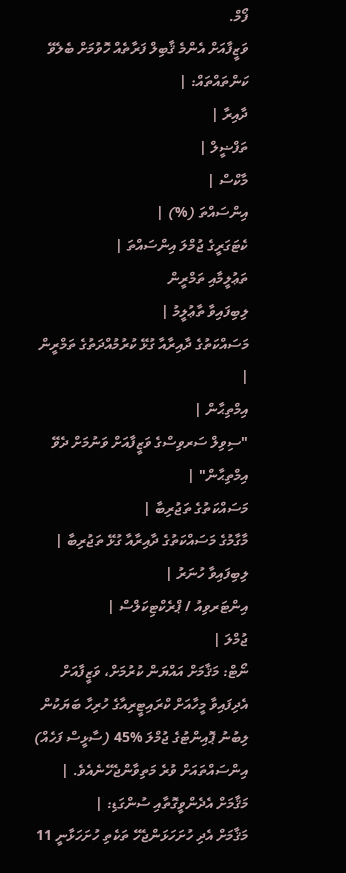ފޯމް.
ވަޒީފާއަށް އެންމެ ޤާބިލް ފަރާތެއް ހޮވުމަށް ބެލެވޭ ކަންތައްތައް: |
ދާއިރާ |
ތަފްޟީލް |
މާކްސް |
އިންސައްތަ (%) |
ކެޓަގަރީގެ ޖުމްލަ އިންސައްތަ |
ތަޢުލީމާއި ތަމްރީން
ލިބިފައިވާ ތާޢުލީމު |
މަސައްކަތުގެ ދާއިރާއާ ގުޅޭ ކުރުމުއްދަތުގެ ތަމްރީން |
އިމްތިޙާން |
"ސިވިލް ސަރވިސްގެ ވަޒީފާއަށް ވަނުމަށް ދެވޭ އިމްތިޙާން" |
މަސައްކަތުގެ ތަޖުރިބާ |
މާގާމުގެ މަސައްކަތުގެ ދާއިރާއާ ގުޅޭ ތަޖުރިބާ |
ލިބިފައިވާ ހުނަރު |
އިންޓަރވިއު / ޕްރެކްޓިކަލްސް |
ޖުމްލަ |
ނޯޓް: މަޤާމަށް އައްޔަން ކުރުމަށް، ވަޒީފާއަށް އެދިފައިވާ މީހާއަށް ކްރައިޓީރިއާގެ ހުރިހާ ބަޔަކުން ލިބުނު ޕޮއިންޓުގެ ޖުމްލަ %45 (ސާޅީސް ފަހެއް) އިންސައްތައަށް ވުރެ މަތިވާންޖެހޭނެއެވެ. |
މަޤާމަށް އެދެންވީގޮތާއި ސުންގަޑި: |
މަޤާމަށް އެދި ހުށަހަޅަންޖެހޭ ތަކެތި ހުށަހަޅާނީ 11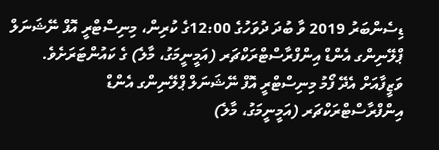ޑިސެންބަރު 2019 ވާ ބުދަ ދުވަހުގެ 12:00ގެ ކުރިން، މިނިސްޓްރީ އޮފް ނޭޝަނަލް ޕްލޭނިންގ އެންޑް އިންފްރާސްޓްރަކްޗަރ (އަމީނީމަގު، މާލެ) ގެ ކައުންޓަރަށެވެ. ވަޒީފާއަށް އެދޭ ފޯމު މިނިސްޓްރީ އޮފް ނޭޝަނަލް ޕްލޭނިންގ އެންޑް އިންފްރާސްޓްރަކްޗަރ (އަމީނީމަގު، މާލެ)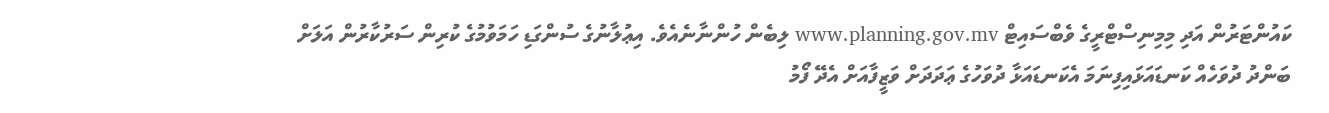ކައުންޓަރުން އަދި މިމިނިސްޓްރީގެ ވެބްސައިޓް www.planning.gov.mv ލިބެން ހުންނާނެއެވެ. އިޢުލާނުގެ ސުންގަޑި ހަމަވުމުގެ ކުރިން ސަރުކާރުން އަލަށް ބަންދު ދުވަހެއް ކަނޑައަޅައިފިނަމަ އެކަނޑައަޅާ ދުވަހުގެ ޢަދަދަށް ވަޒީފާއަށް އެދޭ ފޯމު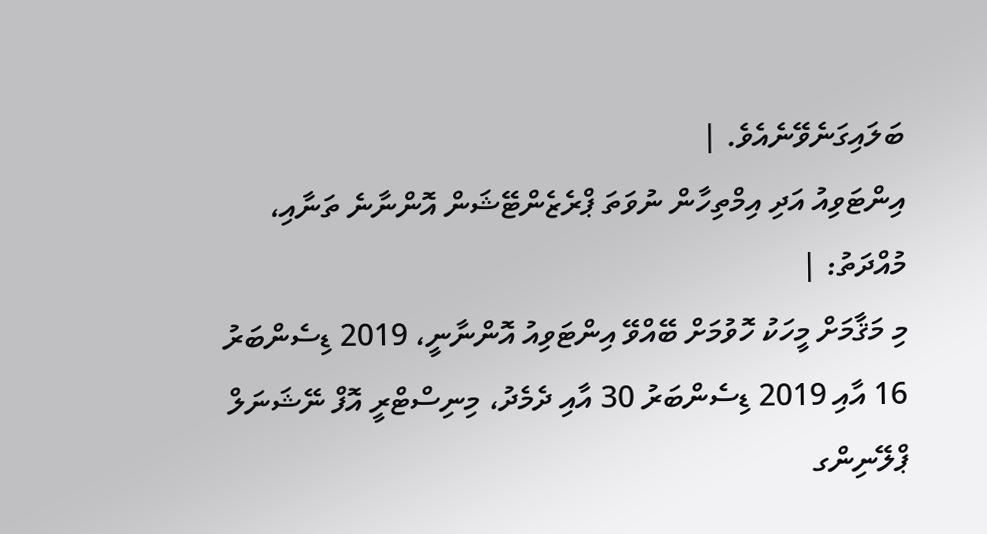ބަލައިގަނެވޭނެއެވެ. |
އިންޓަވިއު އަދި އިމްތިހާން ނުވަތަ ޕްރެޒެންޓޭޝަން އޮންނާނެ ތަނާއި، މުއްދަތު: |
މި މަޤާމަށް މީހަކު ހޮވުމަށް ބޭއްވޭ އިންޓަވިއު އޮންނާނީ، 2019 ޑިސެންބަރު 16 އާއި 2019 ޑިސެންބަރު 30 އާއި ދެމެދު، މިނިސްޓްރީ އޮފް ނޭޝަނަލް ޕްލޭނިންގ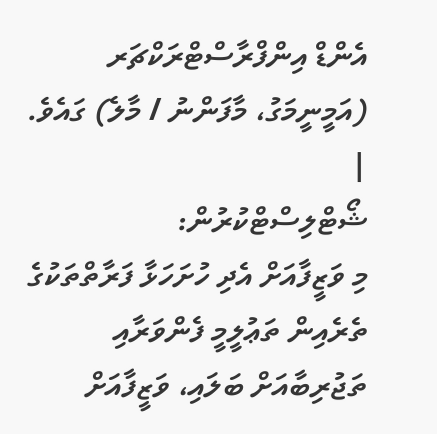އެންޑް އިންފްރާސްޓްރަކްޗަރ (އަމީނީމަގު، މާފަންނު / މާލެ) ގައެވެ. |
ޝޯޓްލިސްޓްކުރުން:
މި ވަޒީފާއަށް އެދި ހުށަހަޅާ ފަރާތްތަކުގެ ތެރެއިން ތަޢުލީމީ ފެންވަރާއި ތަޖުރިބާއަށް ބަލައި، ވަޒީފާއަށް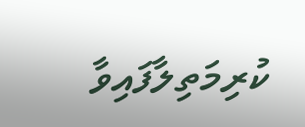ކުރިމަތިލާފައިވާ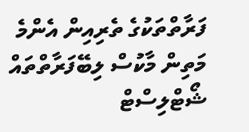ފަރާތްތަކުގެ ތެރިއިން އެންމެ މަތިން މާކުސް ލިބޭފަރާތްތައް ޝޯޓްލިސްޓް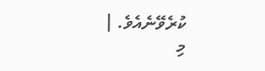ކުރެވޭނެއެވެ. |
މި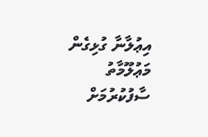އިޢުލާނާ ގުޅިގެން މަޢުލޫމާތު ސާފުކުރުމަށް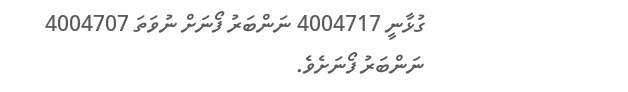ގުޅާނީ 4004717 ނަންބަރު ފޯނަށް ނުވަތަ 4004707 ނަންބަރު ފޯނަށެވެ.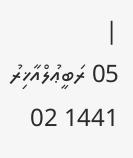|
05 ރަބީޢުލްއާޚިރު 1441 02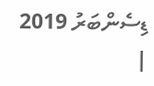ޑިސެންބަރު 2019 |